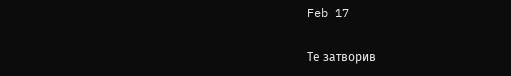Feb 17

Те затворив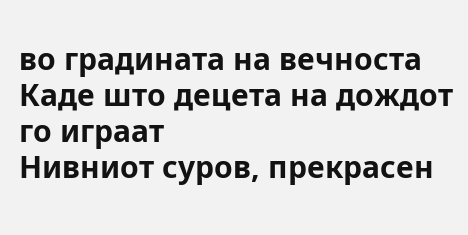во градината на вечноста
Каде што децета на дождот го играат
Нивниот суров, прекрасен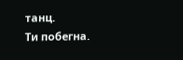танц.
Ти побегна.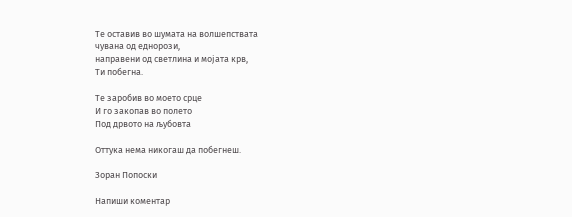Те оставив во шумата на волшепствата
чувана од еднорози,
направени од светлина и мојата крв,
Ти побегна.

Те заробив во моето срце
И го закопав во полето
Под дрвото на љубовта

Оттука нема никогаш да побегнеш.

Зоран Попоски

Напиши коментар